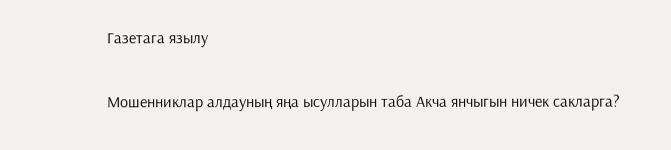Газетага язылу

Мошенниклар алдауның яңа ысулларын таба Акча янчыгын ничек сакларга?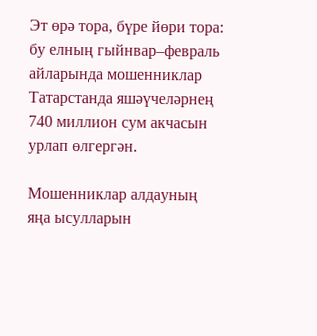Эт өрә тора, бүре йөри тора: бу елның гыйнвар–февраль айларында мошенниклар Татарстанда яшәүчеләрнең 740 миллион сум акчасын урлап өлгергән.

Мошенниклар алдауның яңа ысулларын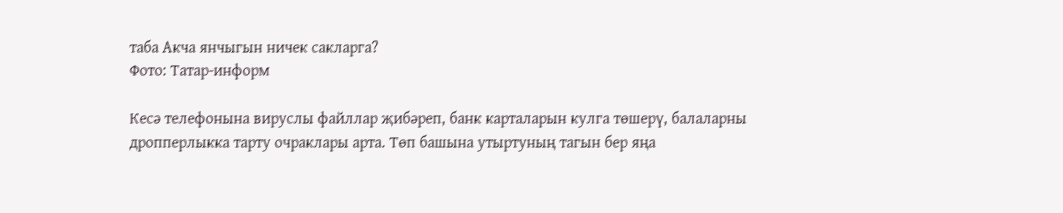таба Акча янчыгын ничек сакларга?
Фото: Татар-информ

Кесә телефонына вируслы файллар җибәреп, банк карталарын кулга төшерү, балаларны дропперлыкка тарту очраклары арта. Төп башына утыртуның тагын бер яңа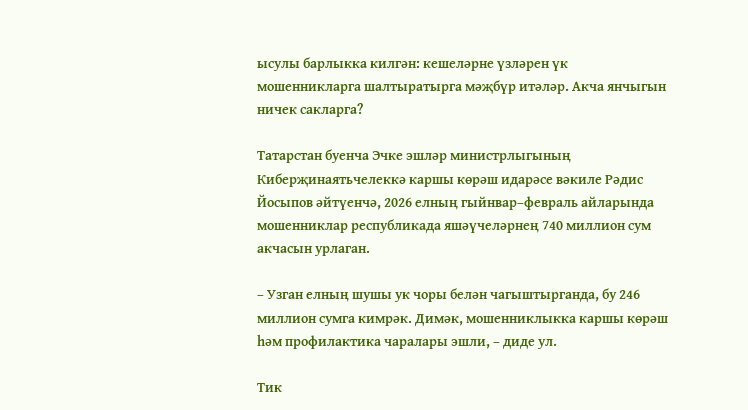ысулы барлыкка килгән: кешеләрне үзләрен үк мошенникларга шалтыратырга мәҗбүр итәләр. Акча янчыгын ничек сакларга?

Татарстан буенча Эчке эшләр министрлыгының Киберҗинаятьчелеккә каршы көрәш идарәсе вәкиле Рәдис Йосыпов әйтүенчә, 2026 елның гыйнвар–февраль айларында мошенниклар республикада яшәүчеләрнең 740 миллион сум акчасын урлаган.

– Узган елның шушы ук чоры белән чагыштырганда, бу 246 миллион сумга кимрәк. Димәк, мошенниклыкка каршы көрәш һәм профилактика чаралары эшли, – диде ул.

Тик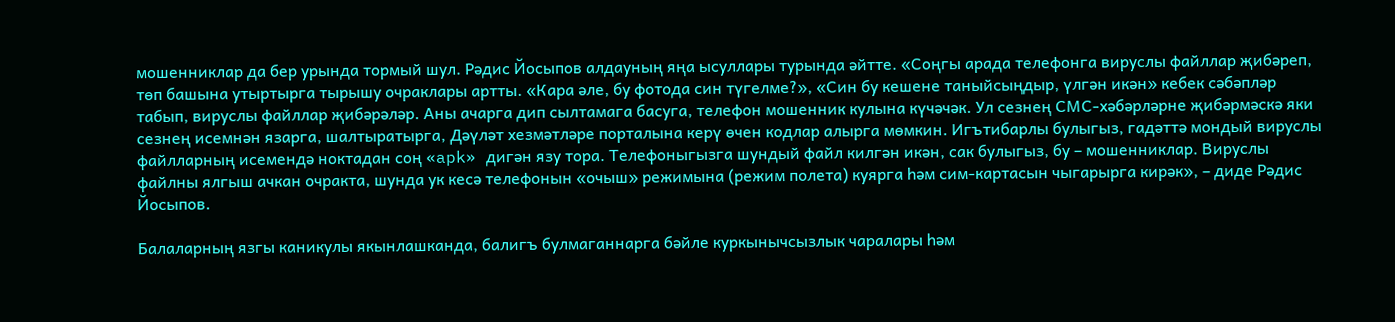мошенниклар да бер урында тормый шул. Рәдис Йосыпов алдауның яңа ысуллары турында әйтте. «Соңгы арада телефонга вируслы файллар җибәреп, төп башына утыртырга тырышу очраклары артты. «Кара әле, бу фотода син түгелме?», «Син бу кешене таныйсыңдыр, үлгән икән» кебек сәбәпләр табып, вируслы файллар җибәрәләр. Аны ачарга дип сылтамага басуга, телефон мошенник кулына күчәчәк. Ул сезнең СМС-хәбәрләрне җибәрмәскә яки сезнең исемнән язарга, шалтыратырга, Дәүләт хезмәтләре порталына керү өчен кодлар алырга мөмкин. Игътибарлы булыгыз, гадәттә мондый вируслы файлларның исемендә ноктадан соң «apk» дигән язу тора. Телефоныгызга шундый файл килгән икән, сак булыгыз, бу – мошенниклар. Вируслы файлны ялгыш ачкан очракта, шунда ук кесә телефонын «очыш» режимына (режим полета) куярга һәм сим-картасын чыгарырга кирәк», – диде Рәдис Йосыпов.

Балаларның язгы каникулы якынлашканда, балигъ булмаганнарга бәйле куркынычсызлык чаралары һәм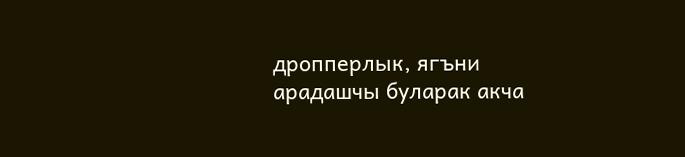дропперлык, ягъни арадашчы буларак акча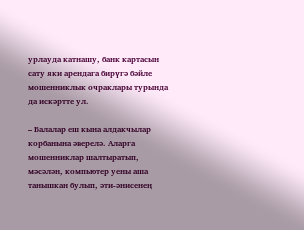урлауда катнашу, банк картасын сату яки арендага бирүгә бәйле мошенниклык очраклары турында да искәртте ул.

– Балалар еш кына алдакчылар корбанына әверелә. Аларга мошенниклар шалтыратып, мәсәлән, компьютер уены аша танышкан булып, әти-әнисенең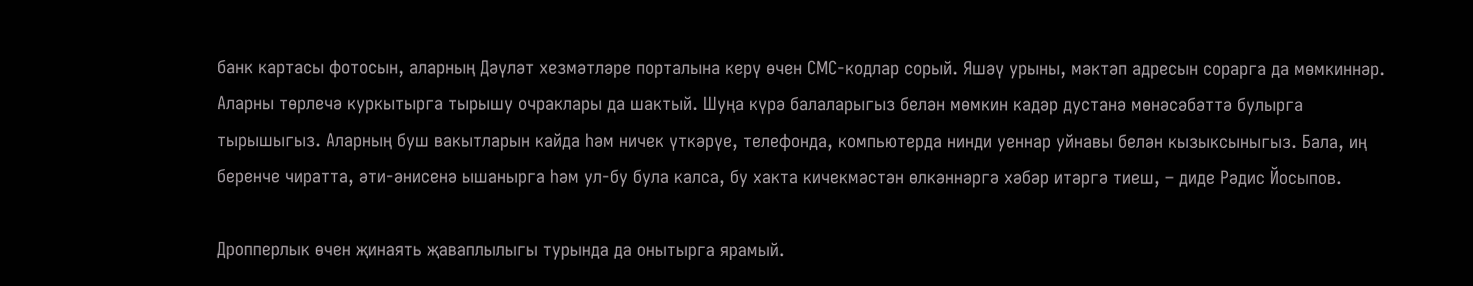банк картасы фотосын, аларның Дәүләт хезмәтләре порталына керү өчен СМС-кодлар сорый. Яшәү урыны, мәктәп адресын сорарга да мөмкиннәр. Аларны төрлечә куркытырга тырышу очраклары да шактый. Шуңа күрә балаларыгыз белән мөмкин кадәр дустанә мөнәсәбәттә булырга тырышыгыз. Аларның буш вакытларын кайда һәм ничек үткәрүе, телефонда, компьютерда нинди уеннар уйнавы белән кызыксыныгыз. Бала, иң беренче чиратта, әти-әнисенә ышанырга һәм ул-бу була калса, бу хакта кичекмәстән өлкәннәргә хәбәр итәргә тиеш, – диде Рәдис Йосыпов.

Дропперлык өчен җинаять җаваплылыгы турында да онытырга ярамый.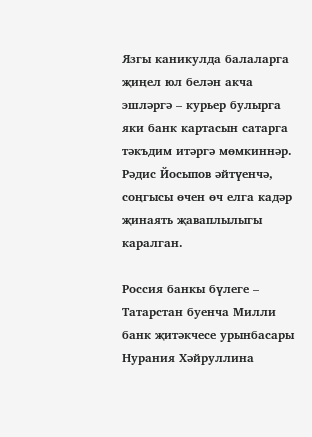Язгы каникулда балаларга җиңел юл белән акча эшләргә – курьер булырга яки банк картасын сатарга тәкъдим итәргә мөмкиннәр. Рәдис Йосыпов әйтүенчә, соңгысы өчен өч елга кадәр җинаять җаваплылыгы каралган.

Россия банкы бүлеге – Татарстан буенча Милли банк җитәкчесе урынбасары Нурания Хәйруллина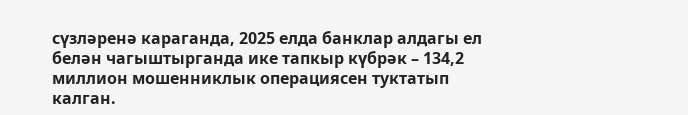сүзләренә караганда, 2025 елда банклар алдагы ел белән чагыштырганда ике тапкыр күбрәк – 134,2 миллион мошенниклык операциясен туктатып калган.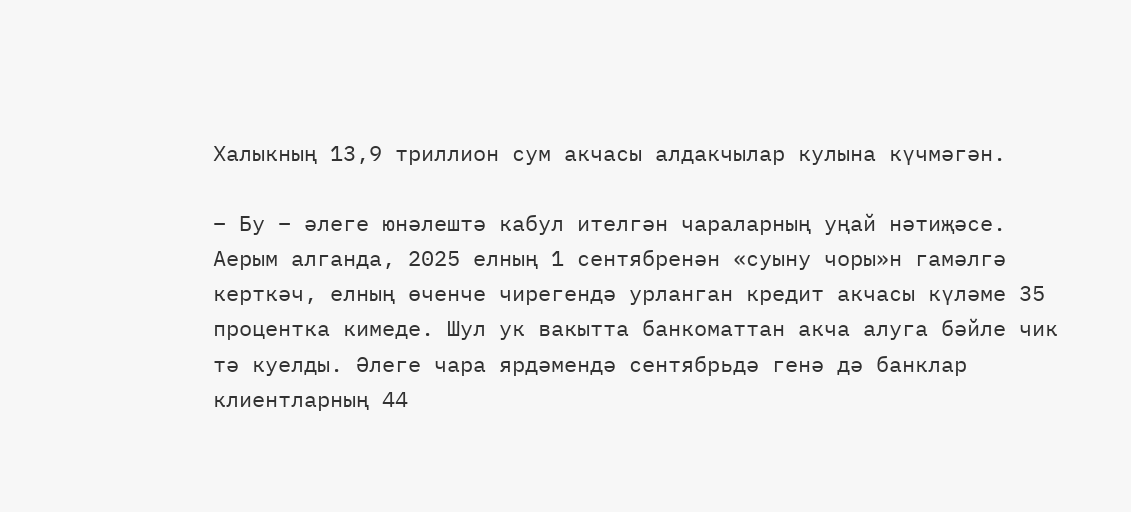Халыкның 13,9 триллион сум акчасы алдакчылар кулына күчмәгән.

– Бу – әлеге юнәлештә кабул ителгән чараларның уңай нәтиҗәсе. Аерым алганда, 2025 елның 1 сентябренән «суыну чоры»н гамәлгә керткәч, елның өченче чирегендә урланган кредит акчасы күләме 35 процентка кимеде. Шул ук вакытта банкоматтан акча алуга бәйле чик тә куелды. Әлеге чара ярдәмендә сентябрьдә генә дә банклар клиентларның 44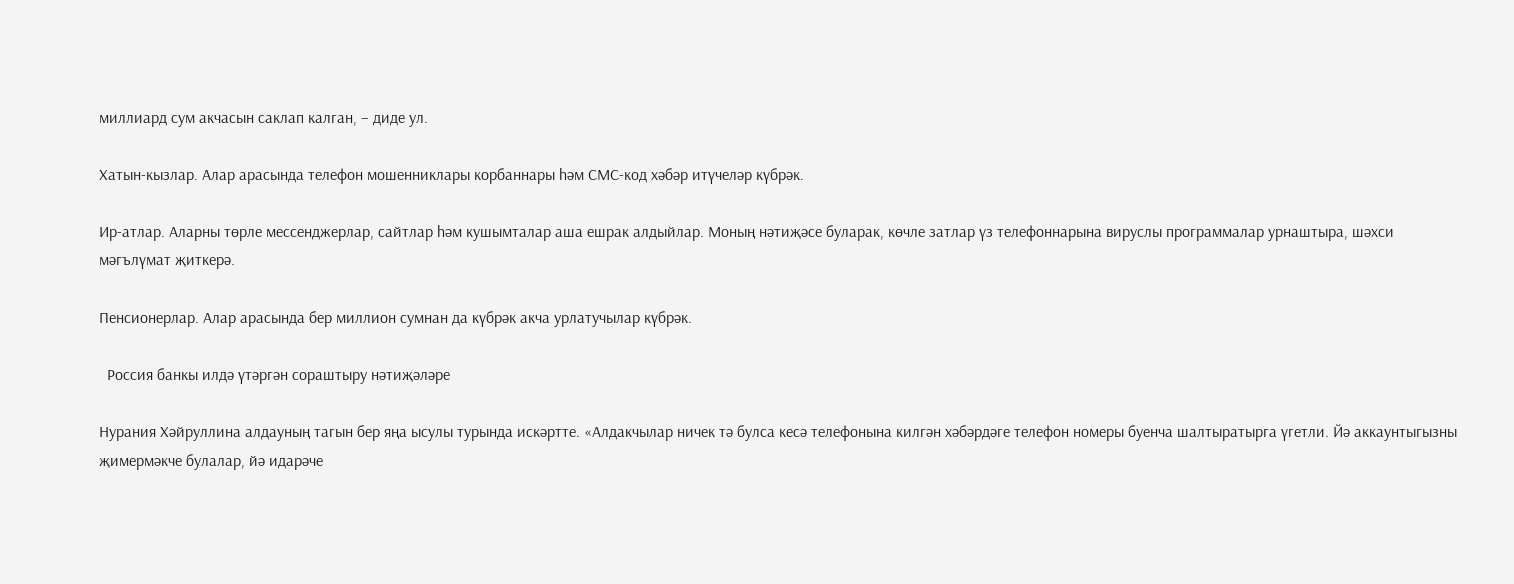миллиард сум акчасын саклап калган, – диде ул.

Хатын-кызлар. Алар арасында телефон мошенниклары корбаннары һәм СМС-код хәбәр итүчеләр күбрәк.

Ир-атлар. Аларны төрле мессенджерлар, сайтлар һәм кушымталар аша ешрак алдыйлар. Моның нәтиҗәсе буларак, көчле затлар үз телефоннарына вируслы программалар урнаштыра, шәхси мәгълүмат җиткерә.

Пенсионерлар. Алар арасында бер миллион сумнан да күбрәк акча урлатучылар күбрәк.

  Россия банкы илдә үтәргән сораштыру нәтиҗәләре

Нурания Хәйруллина алдауның тагын бер яңа ысулы турында искәртте. «Алдакчылар ничек тә булса кесә телефонына килгән хәбәрдәге телефон номеры буенча шалтыратырга үгетли. Йә аккаунтыгызны җимермәкче булалар, йә идарәче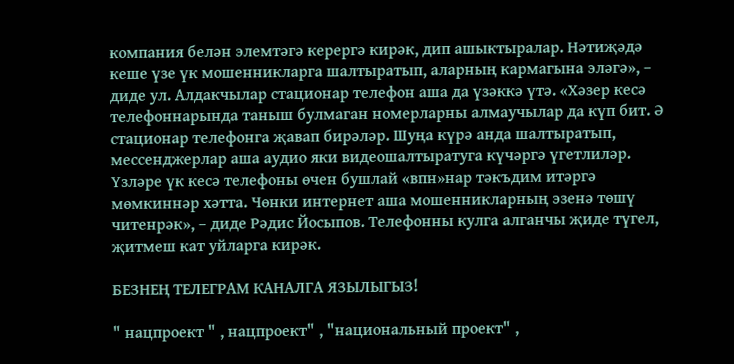компания белән элемтәгә керергә кирәк, дип ашыктыралар. Нәтиҗәдә кеше үзе үк мошенникларга шалтыратып, аларның кармагына эләгә», – диде ул. Алдакчылар стационар телефон аша да үзәккә үтә. «Хәзер кесә телефоннарында таныш булмаган номерларны алмаучылар да күп бит. Ә стационар телефонга җавап бирәләр. Шуңа күрә анда шалтыратып, мессенджерлар аша аудио яки видеошалтыратуга күчәргә үгетлиләр. Үзләре үк кесә телефоны өчен бушлай «впн»нар тәкъдим итәргә мөмкиннәр хәтта. Чөнки интернет аша мошенникларның эзенә төшү читенрәк», – диде Рәдис Йосыпов. Телефонны кулга алганчы җиде түгел, җитмеш кат уйларга кирәк.

БЕЗНЕҢ ТЕЛЕГРАМ КАНАЛГА ЯЗЫЛЫГЫЗ!

" нацпроект " , нацпроект" , "национальный проект" ,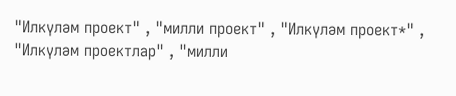"Илкүләм проект" , "милли проект" , "Илкүләм проект*" , "Илкүләм проектлар" , "милли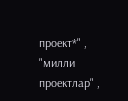проект*" , "милли проектлар" ,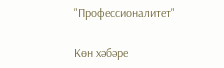"Профессионалитет"

Көн хәбәре